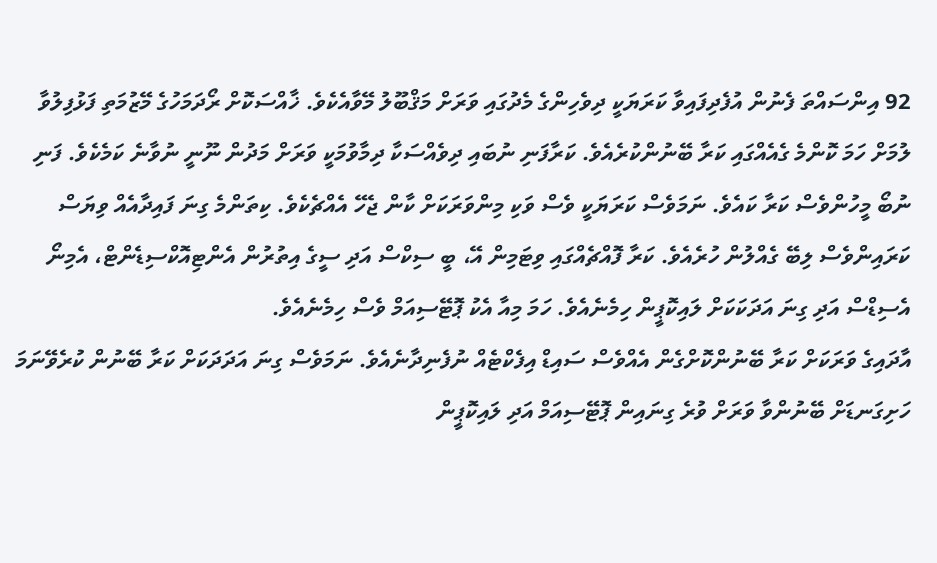92 އިންސައްތަ ފެނުން އުފެދިފައިވާ ކަރަޔަކީ ދިވެހިންގެ މެދުގައި ވަރަށް މަޤްބޫލު މޭވާއެކެވެ. ޚާއްސަކޮށް ރޯދަމަހުގެ މޭޒުމަތި ފަޅުފިލުވާ ލުމަށް ހަމަ ކޮންމެ ގެއެއްގައި ކަރާ ބޭނުންކުރެއެވެ. ކަރާފަނި ނުބައި ދިވެއްސަކާ ދިމާވުމަކީ ވަރަށް މަދުން ނޫނީ ނުވާނެ ކަމެކެވެ. ފަނި ނުބޯ މީހުންވެސް ކަރާ ކައެވެ. ނަމަވެސް ކަރަޔަކީ ވެސް ވަކި މިންވަރަކަށް ކާން ޖެހޭ އެއްޗެކެވެ. ކިތަންމެ ގިނަ ފައިދާއެއް ވިޔަސް ކަރައިންވެސް ލިބޭ ގެއްލުން ހުރެއެވެ. ކަރާ ފޮއްޗެއްގައި ވިޓަމިން އޭ، ބީ ސިކްސް އަދި ސީގެ އިތުރުން އެންޓިއޮކްސިޑެންޓް، އެމިނޯ އެސިޑްސް އަދި ގިނަ އަދަކަކަށް ލައިކޮޕީން ހިމެނެއެވެ. ހަމަ މިއާ އެކު ޕޮޓޭސިއަމް ވެސް ހިމެނެއެވެ.
އާދައިގެ ވަރަކަށް ކަރާ ބޭނުންކޮށްގެން އެއްވެސް ސައިޑް އިފެކްޓެއް ނުފެނިދާނެއެވެ. ނަމަވެސް ގިނަ އަދަދަކަށް ކަރާ ބޭނުން ކުރެވޭނަމަ ހަށިގަނޑަށް ބޭނުންވާ ވަރަށް ވުރެ ގިނައިން ޕޮޓޭސިއަމް އަދި ލައިކޮޕީން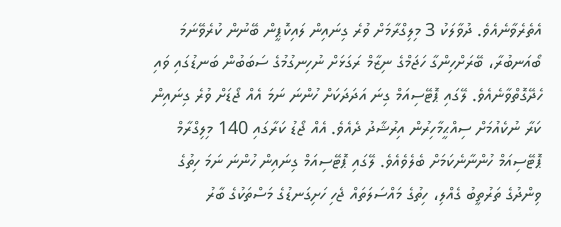އެތެރެވާނެއެވެ. ދުވާލަކު 3 މިލިގްރާމަށް ވުރެ ގިނައިން ލައިކޮޕީން ބޭނުން ކުރެވޭނަމަ ބޯއަނބުރާ، ބޭރަށްހިންގާ ހަޖަމްގެ ނިޒާމް ރަގަޅަށް ނުހިނގުމުގެ ސަބަބުން ބަނޑުގައި ވައި ހެދޭގޮތްވާނެއެވެ. ލޭގައި ޕޮޓޭސިއަމް ގިނަ އަދަދަކަށް ހުންނަ ނަމަ އެއް ޖޯޑަށް ވުރެ ގިނައިން ކަރާ ނުކެއުމަށް ސިއްޙީމާހިރުން އިރުޝާދު ދެއެވެ. އެއް ޖޯޑު ކަރާގައި 140 މިލިގްރާމް ޕޮޓޭސިއަމް ހުންނާނެކަމަށް ބެލެވެއެވެ. ލޭގައި ޕޮޓޭސިއަމް ގިނައިން ހުންނަ ނަމަ ހިތުގެ ވިންދުގެ ތަރުތީބު ގެއްލި، ހިތުގެ މައްސަލަތައް ޖެހި ހަށިގަނޑުގެ މަސްތަކުގެ ބާރު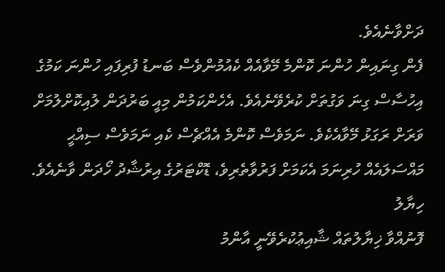ދަށްވާނެއެވެ.
ފެން ގިނައިން ހުންނަ ކޮންމެ މޭވާއެއް ކެއުމުންވެސް ބަނޑު ފުރިފައި ހުންނަ ކަމުގެ އިހުސާސް ގިނަ ވަގުތަށް ކުރެވޭނެއެވެ. އެހެންކަމުން މިއީ ބަރުދަން ލުއިކޮށްލުމަށް ވަރަށް ރަގަޅު މޭވާއެކެވެ. ނަމަވެސް ކޮންމެ އެއްޗެސް ކެއި ނަމަވެސް ސިއްޙީ މައްސަލައެއް ހުރިނަމަ އެކަމަށް ފަރުވާތެރިވެ، ޑޮކްޓަރުގެ އިރުޝާދު ހޯދަން ވާނެއެވެ.
ހިޔާލު
ފޮނުއްވާ ޚިޔާލުތައް ޝާއިޢުކުރެވޭނީ އާންމު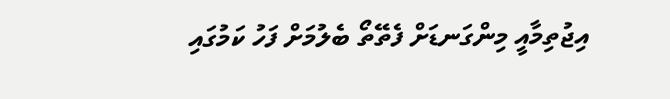އިޖުތިމާއީ މިންގަނޑަށް ފެތޭތޯ ބެލުމަށް ފަހު ކަމުގައި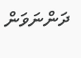ދަންނަވަން